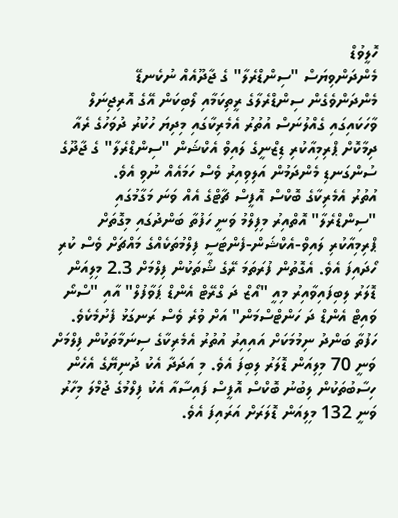ހޮލީވުޑް
މެންދަންވިޔަސް "ސިންޑްރެލާ" ގެ ޖާދޫއެއް ނުކެނޑޭ
މެންދަންވެގެން ސިންޑްރެލާގެ ރީތިކަމާއި ލޯބިކަން އޭގެ އޮރިޖިނަލް ވާހަކައިގައި ގެއްލުނަސް އުތުރު އެމެރިކާގައި މިދިޔަ ހުކުރު ދުވަހުގެ ރެއާ ދިމާކޮށް ޕްރިމިއާކުރި ޑިޒްނީގެ ލައިވް އެކްޝަން "ސިންޑްރެލާ" ގެ ޖާދޫގެ ސުންގަނޑި މެންދަމުން އަލިވިއިރު ވެސް ހަމައެއް ނުވި އެވެ.
އުތުރު އެމެރިކާގެ ބޮކްސް އޮފީސް ޗާޓްގެ އެއް ވަނަ މަގާމުގައި "ސިންޑްރެލާ" އޮތްއިރު މިފިލްމު ވަނީ ހަފުތާ ބަންދުގައި މިގޮތަށް ޕްރިމިއާކުރި ލައިވް-އެކްޝަން-ފެންޓަސީ ފިލްމުތަކެއްގެ މައްޗަށް ވެސް ކުރި ހޯދައިފަ އެވެ. އެގޮތުން ފުރަތަމަ ރޭގެ ޝޯތަކުން ފިލްމަށް 2.3 މިލިއަން ޑޮލަރު ލިބިފައިވާއިރު މިއީ "އޯޒް ދަ ގްރޭޓް އެންޑް ޕަވާފުލް" އާއި "ސްނޯ ވައިޓް އެންޑް ދަ ހަންޓްސްމަން" އަށް ވުރެ ވެސް ރަނގަޅު ފެށުމެކެވެ.
ހަފުތާ ބަންދު ނިމުމަކަށް އައިއިރު އުތުރު އެމެރިކާގެ ސިނަމާތަކުން ފިލްމަށް ވަނީ 70 މިލިއަން ޑޮލަރު ލިބިފަ އެވެ. މި އަދަދާ އެކު ދުނިޔޭގެ އެހެން ހިސާބުތަކުން ލިބުނު ބޮކްސް އޮފީސް ފައިސާއާ އެކު ފިލްމުގެ ޖުމްލަ މިހާރު ވަނީ 132 މިލިއަން ޑޮލަރަށް އަރައިފަ އެވެ.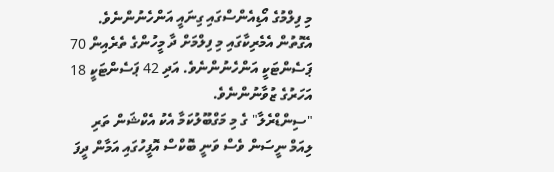މި ފިލްމުގެ އޯޑިއެންސްގައި ގިނައީ އަންހެނުންނެވެ. އެގޮތުން އެމެރިކާގައި މި ފިލްމަށް ދާ މީހުންގެ ތެރެއިން 70 ޕަސެންޓަކީ އަންހެނުންނެވެ. އަދި 42 ޕަސެންޓަކީ 18 އަހަރުގެ ޒުވާނުންނެވެ.
"ސިންޑްރެލާ" ގެ މި މަގްބޫލުކަމާ އެކު އެކްޝަން ތަރި ލިއަމް ނީސަން ވެސް ވަނީ ބޮކްސް އޮފީހުގައި އަމާން ދީފަ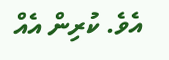އެވެ. ކުރިން އެއް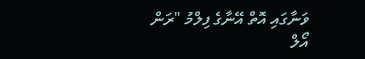ވަނާގައި އޮތް އޭނާގެ ފިލްމު "ރަން އޯލް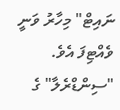ނައިޓް" މިހާރު ވަނީ ވެއްޓިފަ އެވެ.
"ސިންޑްރެލާ" ގެ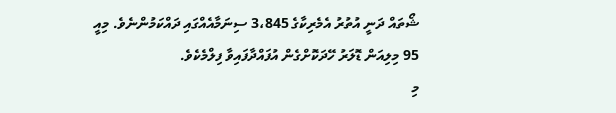ޝޯތައް ދަނީ އުތުރު އެމެރިކާގެ 3،845 ސިނަމާއެއްގައި ދައްކަމުންނެވެ. މިއީ 95 މިލިއަން ޑޮލަރު ހޭދަކޮށްގެން އުފައްދާފައިވާ ފިލްމެކެވެ.
މި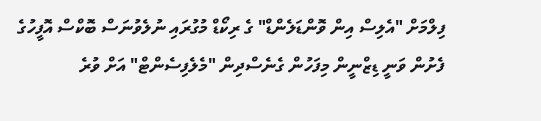ފިލްމަށް "އެލިސް އިން ވޮންޑަލެންޑް" ގެ ރިކޯޑް މުގުރައި ނުލެވުނަސް ބޮކްސް އޮފީހުގެ ފެށުން ވަނީ ޑިޒްނީން މިފަހުން ގެނެސްދިން "މެލެފިސެންޓް" އަށް ވުރެ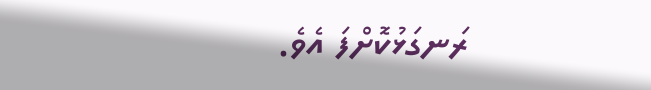ރަނގަޅުކޮށްފަ އެވެ.